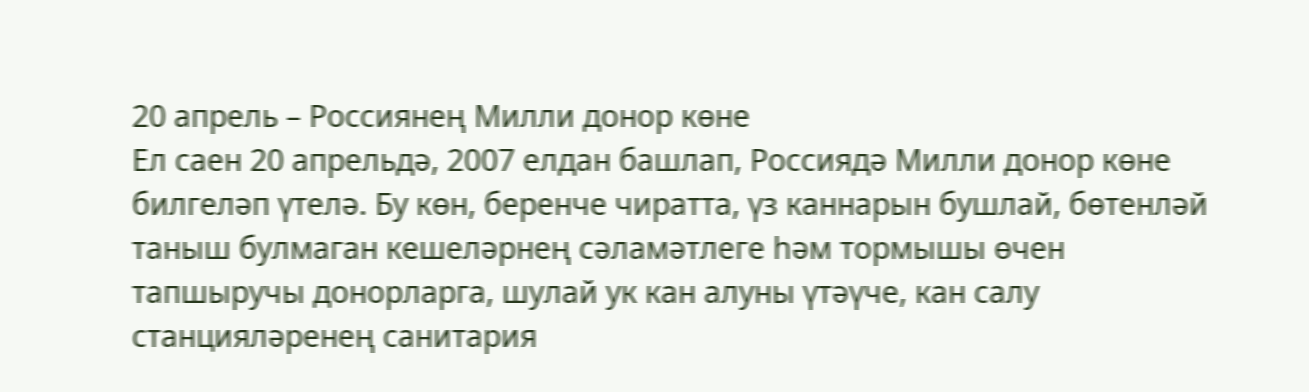20 апрель – Россиянең Милли донор көне
Ел саен 20 апрельдә, 2007 елдан башлап, Россиядә Милли донор көне билгеләп үтелә. Бу көн, беренче чиратта, үз каннарын бушлай, бөтенләй таныш булмаган кешеләрнең сәламәтлеге һәм тормышы өчен тапшыручы донорларга, шулай ук кан алуны үтәүче, кан салу станцияләренең санитария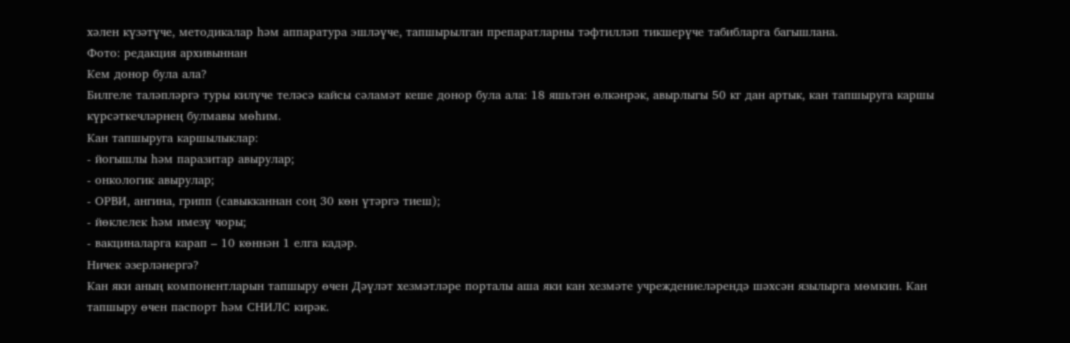хәлен күзәтүче, методикалар һәм аппаратура эшләүче, тапшырылган препаратларны тәфтилләп тикшерүче табибларга багышлана.
Фото: редакция архивыннан
Кем донор була ала?
Билгеле таләпләргә туры килүче теләсә кайсы сәламәт кеше донор була ала: 18 яшьтән өлкәнрәк, авырлыгы 50 кг дан артык, кан тапшыруга каршы күрсәткечләрнең булмавы мөһим.
Кан тапшыруга каршылыклар:
- йогышлы һәм паразитар авырулар;
- онкологик авырулар;
- ОРВИ, ангина, грипп (савыкканнан соң 30 көн үтәргә тиеш);
- йөклелек һәм имезү чоры;
- вакциналарга карап – 10 көннән 1 елга кадәр.
Ничек әзерләнергә?
Кан яки аның компонентларын тапшыру өчен Дәүләт хезмәтләре порталы аша яки кан хезмәте учреждениеләрендә шәхсән язылырга мөмкин. Кан тапшыру өчен паспорт һәм СНИЛС кирәк.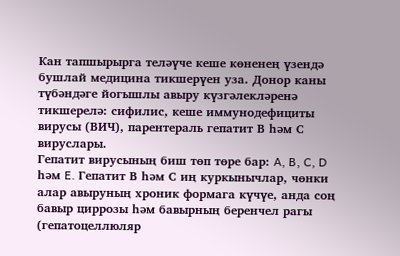Кан тапшырырга теләүче кеше көненең үзендә бушлай медицина тикшерүен уза. Донор каны түбәндәге йогышлы авыру күзгәлекләренә тикшерелә: сифилис, кеше иммунодефициты вирусы (ВИЧ), парентераль гепатит В һәм С вируслары.
Гепатит вирусының биш төп төре бар: A, B, C, D һәм E. Гепатит В һәм С иң куркынычлар, чөнки алар авыруның хроник формага күчүе, анда соң бавыр циррозы һәм бавырның беренчел рагы (гепатоцеллюляр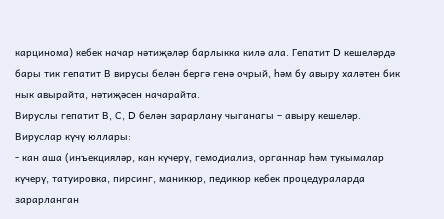карцинома) кебек начар нәтиҗәләр барлыкка килә ала. Гепатит D кешеләрдә бары тик гепатит В вирусы белән бергә генә очрый, һәм бу авыру халәтен бик нык авырайта, нәтиҗәсен начарайта.
Вируслы гепатит В, С, D белән зарарлану чыганагы – авыру кешеләр.
Вируслар күчү юллары:
- кан аша (инъекцияләр, кан күчерү, гемодиализ, органнар һәм тукымалар күчерү, татуировка, пирсинг, маникюр, педикюр кебек процедураларда зарарланган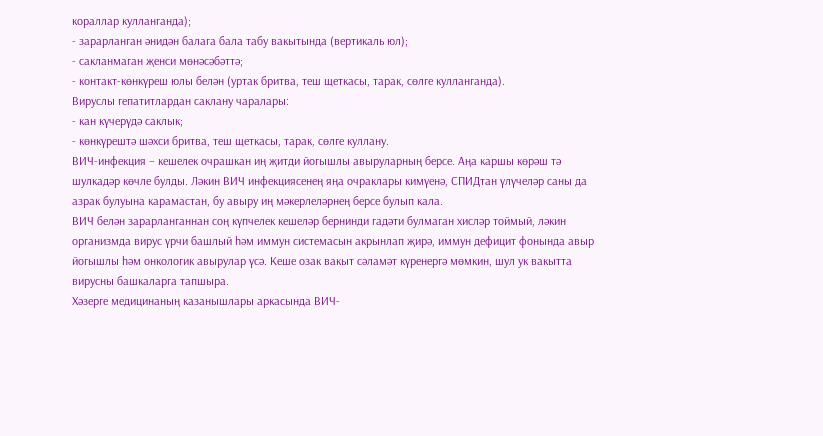кораллар кулланганда);
- зарарланган әнидән балага бала табу вакытында (вертикаль юл);
- сакланмаган җенси мөнәсәбәттә;
- контакт-көнкүреш юлы белән (уртак бритва, теш щеткасы, тарак, сөлге кулланганда).
Вируслы гепатитлардан саклану чаралары:
- кан күчерүдә саклык;
- көнкүрештә шәхси бритва, теш щеткасы, тарак, сөлге куллану.
ВИЧ-инфекция – кешелек очрашкан иң җитди йогышлы авыруларның берсе. Аңа каршы көрәш тә шулкадәр көчле булды. Ләкин ВИЧ инфекциясенең яңа очраклары кимүенә, СПИДтан үлүчеләр саны да азрак булуына карамастан, бу авыру иң мәкерлеләрнең берсе булып кала.
ВИЧ белән зарарланганнан соң күпчелек кешеләр бернинди гадәти булмаган хисләр тоймый, ләкин организмда вирус үрчи башлый һәм иммун системасын акрынлап җирә, иммун дефицит фонында авыр йогышлы һәм онкологик авырулар үсә. Кеше озак вакыт сәламәт күренергә мөмкин, шул ук вакытта вирусны башкаларга тапшыра.
Хәзерге медицинаның казанышлары аркасында ВИЧ-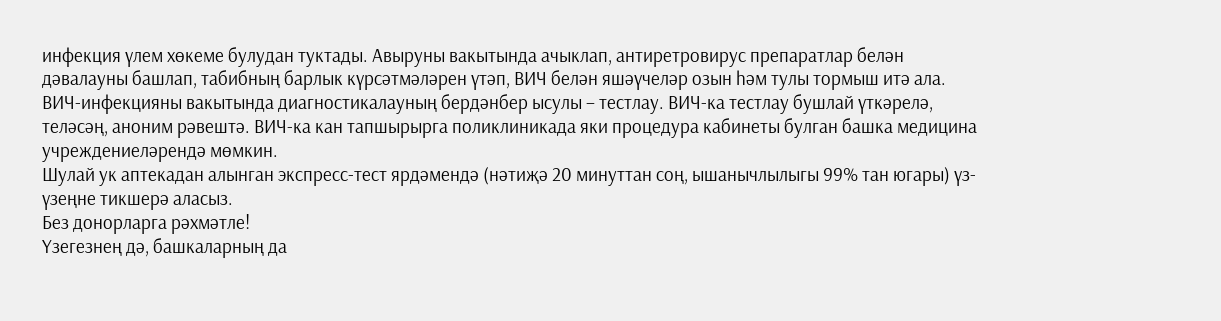инфекция үлем хөкеме булудан туктады. Авыруны вакытында ачыклап, антиретровирус препаратлар белән дәвалауны башлап, табибның барлык күрсәтмәләрен үтәп, ВИЧ белән яшәүчеләр озын һәм тулы тормыш итә ала.
ВИЧ-инфекцияны вакытында диагностикалауның бердәнбер ысулы – тестлау. ВИЧ-ка тестлау бушлай үткәрелә, теләсәң, аноним рәвештә. ВИЧ-ка кан тапшырырга поликлиникада яки процедура кабинеты булган башка медицина учреждениеләрендә мөмкин.
Шулай ук аптекадан алынган экспресс-тест ярдәмендә (нәтиҗә 20 минуттан соң, ышанычлылыгы 99% тан югары) үз-үзеңне тикшерә аласыз.
Без донорларга рәхмәтле!
Үзегезнең дә, башкаларның да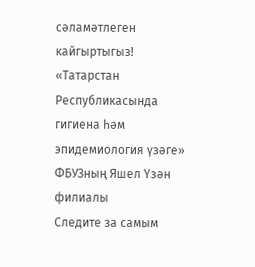сәламәтлеген кайгыртыгыз!
«Татарстан Республикасында гигиена һәм эпидемиология үзәге» ФБУЗның Яшел Үзән филиалы
Следите за самым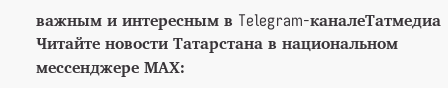важным и интересным в Telegram-каналеТатмедиа
Читайте новости Татарстана в национальном мессенджере MАХ: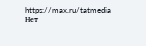https://max.ru/tatmedia
Нет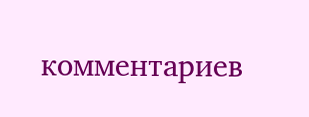комментариев